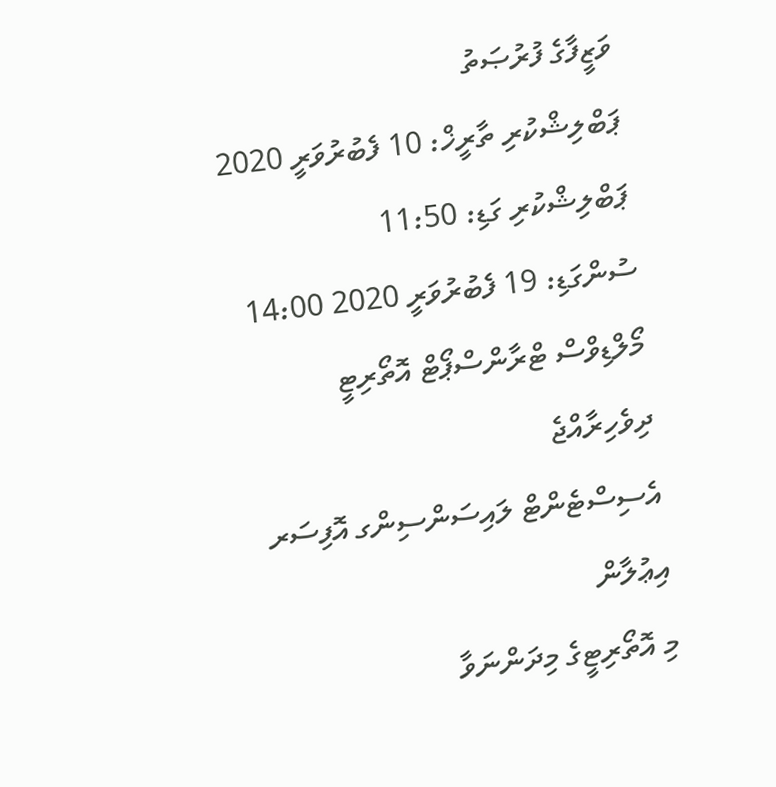ވަޒީފާގެ ފުރުޞަތު
ޕަބްލިޝްކުރި ތާރީޚް: 10 ފެބުރުވަރީ 2020
ޕަބްލިޝްކުރި ގަޑި: 11:50
ސުންގަޑި: 19 ފެބުރުވަރީ 2020 14:00
މޯލްޑިވްސް ޓްރާންސްޕޯޓް އޮތޯރިޓީ
ދިވެހިރާއްޖެ
އެސިސްޓެންޓް ލައިސަންސިންގ އޮފިސަރ
އިޢުލާން
މި އޮތޯރިޓީގެ މިދަންނަވާ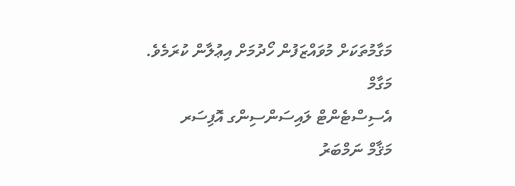މަގާމުތަކަށް މުވައްޒަފުން ހޯދުމަށް އިޢުލާން ކުރަމެވެ.
މަގާމް
އެސިސްޓެންޓް ލައިސަންސިންގ އޮފިސަރ
މަޤާމް ނަމްބަރު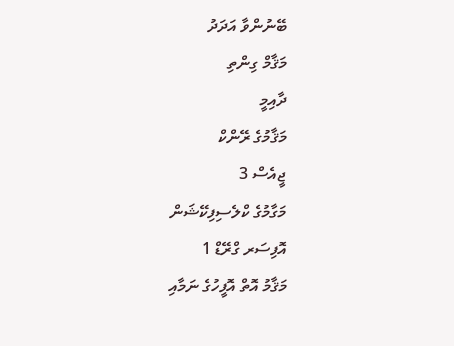ބޭނުންވާ އަދަދު
މަޤާމް ގިންތި
ދާއިމީ
މަޤާމުގެ ރޭންކް
ޖީއެސް 3
މަގާމުގެ ކްލެސިފިކޭޝަން
އޮފިސަރ ގްރޭޑް 1
މަޤާމު އޮތް އޮފީހުގެ ނަމާއި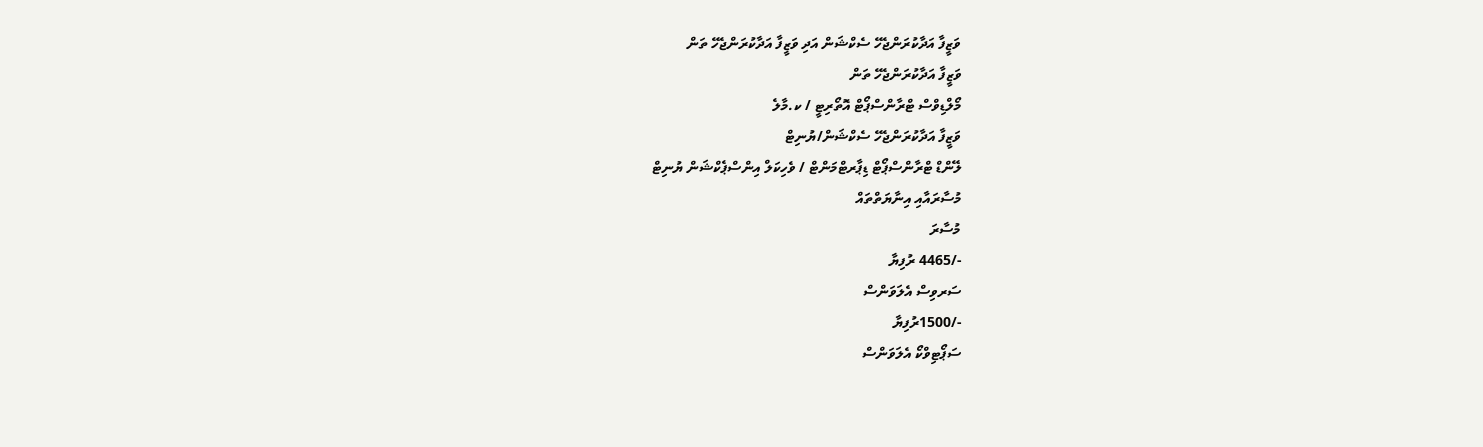ވަޒީފާ އަދާކުރަންޖެހޭ ސެކްޝަން އަދި ވަޒީފާ އަދާކުރަންޖެހޭ ތަން
ވަޒީފާ އަދާކުރަންޖެހޭ ތަން
މޯލްޑިވްސް ޓްރާންސްޕޯޓް އޮތޯރިޓީ / ކ.މާލެ
ވަޒީފާ އަދާކުރަންޖެހޭ ސެކްޝަން/ޔުނިޓް
ލޭންޑް ޓްރާންސްޕޯޓް ޑިޕާރޓްމަންޓް / ވެހިކަލް އިންސްޕެކްޝަން ޔުނިޓް
މުސާރައާއި އިނާޔަތްތައް
މުސާރަ
-/4465 ރުފިޔާ
ސަރވިސް އެލަވަންސް
-/1500ރުފިޔާ
ސަޕޯޓިވްކޯ އެލަވަންސް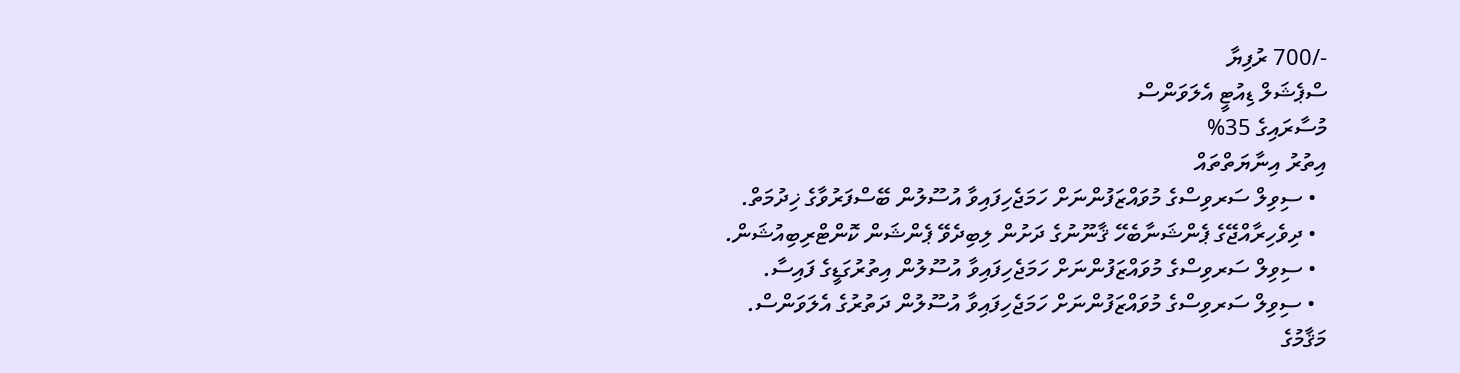-/700 ރުފިޔާ
ސްޕެޝަލް ޑިއުޓީ އެލަވަންސް
މުސާރައިގެ 35%
އިތުރު އިނާޔަތްތައް
  • ސިވިލް ސަރވިސްގެ މުވައްޒަފުންނަށް ހަމަޖެހިފައިވާ އުސޫލުން ބޭސްފަރުވާގެ ޚިދުމަތް.
  • ދިވެހިރާއްޖޭގެ ޕެންޝަނާބެހޭ ޤާނޫނުގެ ދަށުން ލިބިދެވޭ ޕެންޝަން ކޮންޓްރިބިއުޝަން.
  • ސިވިލް ސަރވިސްގެ މުވައްޒަފުންނަށް ހަމަޖެހިފައިވާ އުސޫލުން އިތުރުގަޑީގެ ފައިސާ.
  • ސިވިލް ސަރވިސްގެ މުވައްޒަފުންނަށް ހަމަޖެހިފައިވާ އުސޫލުން ދަތުރުގެ އެލަވަންސް.
މަޤާމުގެ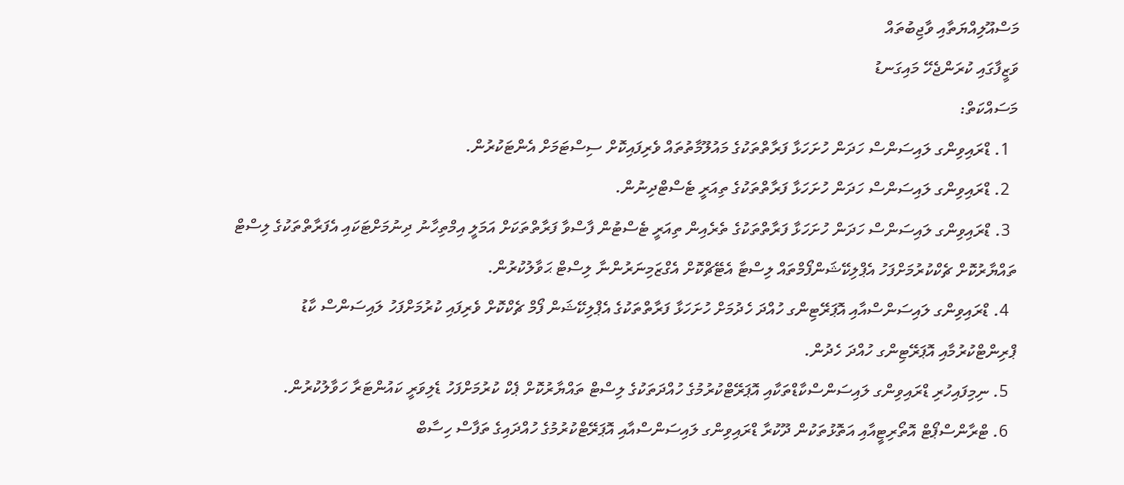މަސްއޫލިއްޔަތާއި ވާޖިބުތައް
ވަޒީފާގައި ކުރަންޖެހޭ މައިގަނޑު
މަސައްކަތް:
  1. ޑްރައިވިންގ ލައިސަންސް ހަދަން ހުށަހަޅާ ފަރާތްތަކުގެ މައުލޫމާތުތައް ވެރިފައިކޮށް ސިސްޓަމަށް އެންޓަކުރުން.
  2. ޑްރައިވިންގ ލައިސަންސް ހަދަން ހުށަހަޅާ ފަރާތްތަކުގެ ތިއަރީ ޓެސްޓްދިނުން.
  3. ޑްރައިވިންގ ލައިސަންސް ހަދަން ހުށަހަޅާ ފަރާތްތަކުގެ ތެރެއިން ތިއަރީ ޓެސްޓުން ފާސްވާ ފަރާތްތަކަށް އަމަލީ އިމްތިހާނު ދިނުމަށްޓަކައި އެފަރާތްތަކުގެ ލިސްޓް ތައްޔާރުކޮށް ޗެކްކުރުމަށްފަހު އެޕްލިކޭޝަންފޯމްތައް ލިސްޓާ އެޓޭޗްކޮށް އެގްޒަމިނަރުންނާ ލިސްޓް ޙަވާލުކުރުން.
  4. ޑްރައިވިންގ ލައިސަންސްއާއި އޮޕަރޭޓިންގ ހުއްދަ ހެދުމަށް ހުށަހަޅާ ފަރާތްތަކުގެ އެޕްލިކޭޝަން ފޯމް ޗެކްކޮށް ވެރިފައި ކުރުމަށްފަހު ލައިސަންސް ކާޑު ޕްރިންޓްކުރުމާއި އޮޕަރޭޓިންގ ހުއްދަ ހެދުން.
  5. ނިމިފައިހުރި ޑްރައިވިންގ ލައިސަންސްކާޑްތަކާއި އޮޕަރޭޓްކުރުމުގެ ހުއްދަތަކުގެ ލިސްޓް ތައްޔާރުކޮށް ޕެކް ކުރުމަށްފަހު ޑެލިވަރީ ކައުންޓަރާ ހަވާލުކުރުން.
  6. ޓްރާންސްޕޯޓް އޮތޯރިޓީއާއި އަތޮޅުތަކުން ދޫކުރާ ޑްރައިވިންގ ލައިސަންސްއާއި އޮޕަރޭޓްކުރުމުގެ ހުއްދައިގެ ތަފާސް ހިސާބް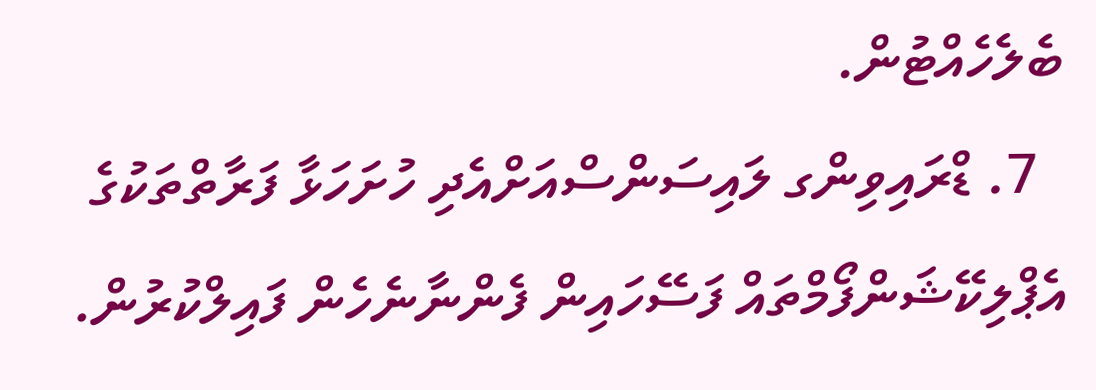ބެލެހެއްޓުން.
  7. ޑްރައިވިންގ ލައިސަންސްއަށްއެދި ހުށަހަޅާ ފަރާތްތަކުގެ އެޕްލިކޭޝަންފޯމްތައް ފަސޭހައިން ފެންނާނެހެން ފައިލްކުރުން.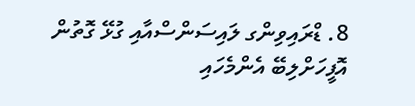8. ޑްރައިވިންގ ލައިސަންސްއާއި ގުޅޭ ގޮތުން އޮފީހަށްލިބޭ އެންމެހައި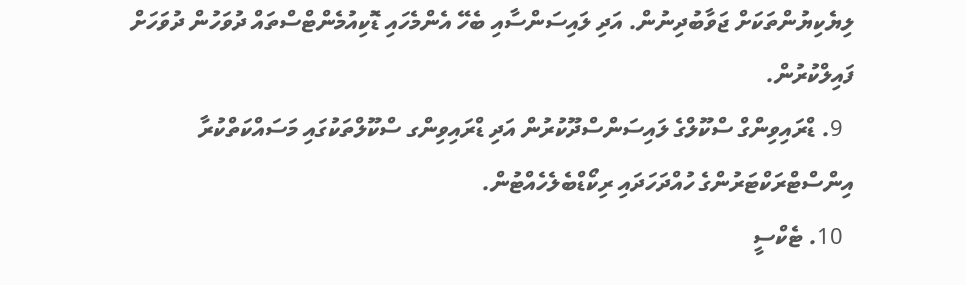ލިޔެކިޔުންތަކަށް ޖަވާބުދިނުން. އަދި ލައިސަންސާއި ބެހޭ އެންމެހައި ޑޮކިއުމެންޓްސްތައް ދުވަހުން ދުވަހަށް ފައިލްކުރުން.
  9. ޑްރައިވިންގް ސްކޫލްގެ ލައިސަންސްދޫކުރުން އަދި ޑްރައިވިންގ ސްކޫލްތަކުގައި މަސައްކަތްކުރާ އިންސްޓްރަކްޓަރުންގެ ހުއްދަހަދައި ރިކޯޑްބެލެހެއްޓުން.
  10. ޓެކްސީ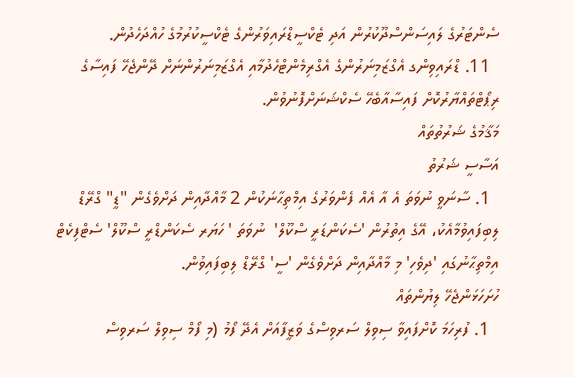ސެންޓަރުގެ ލައިސަންސްދޫކުރުން އަދި ޓެކްސީޑްރައިވަރުންގެ ޓެކްސީކުރުމުގެ ހުއްދަހެދުން.
  11. ޑްރައިވިންގ އެގްޒަމިނަރުންގެ އެގްރިމެންޓްހެދުމާއި އެގްޒަމިނަރުންނަށް ދޭންޖެހޭ ފައިސާގެ ރިޕޯޓްތައްޔާރުކޮށް ފައިސާއާބެހޭ ސެކްޝަނަށްފޮނުވުން.
މަޤާމުގެ ޝަރުތުތައް
އަސާސީ ޝަރުތު
  1. ސާނަވީ ނުވަތަ އެ އާ އެއް ފެންވަރުގެ އިމްތިޙާނަކުން 2 މާއްދާއިން ދަށްވެގެން "ޑީ" ގްރޭޑް ލިބިފައިވުމާއެކު، އޭގެ އިތުރުން 'ސެކަންޑަރީ ސްކޫލް'  ނުވަތަ ' ހަޔަރ ސެކަންޑްރީ ސްކޫލް' ސެޓްފިކެޓް އިމްތިޙާނުގައި 'ދިވެހި' މި މާއްދާއިން ދަށްވެގެން 'ސީ' ގްރޭޑް ލިބިފައިވުން.
ހުށަހަޅަންޖެހޭ ލިޔުންތައް
  1. ފުރިހަމަ ކޮށްފައިވާ ސިވިލް ސަރވިސްގެ ވަޒީފާއަށް އެދޭ ފޯމު (މި ފޯމް ސިވިލް ސަރވިސް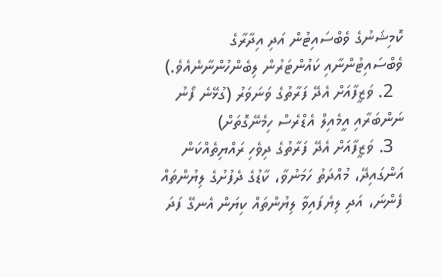ކޮމިޝަނުގެ ވެބްސައިޓުން އަދި އިދާރާގެ ވެބްސައިޓުންނާއި ކައުންޓަރުން ލިބެންހުންނާނެއެވެ.)
  2. ވަޒީފާއަށް އެދޭ ފަރާތުގެ ވަނަވަރު (ގުޅޭނެ ފޯނު ނަންބަރާއި އީމެއިލް އެޑްރެސް ހިމެނޭގޮތަށް)
  3. ވަޒީފާއަށް އެދޭ ފަރާތުގެ ދިވެހި ރައްޔިތެއްކަން އަންގައިދޭ، މުއްދަތު ހަމަނުވާ، ކާޑުގެ ދެފުށުގެ ލިޔުންތައް ފެންނަ، އަދި ލިޔެފައިވާ ލިޔުންތައް ކިޔަން އެނގޭ ފަދަ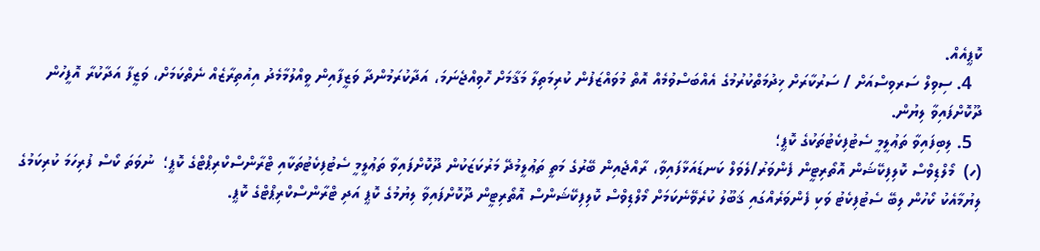ކޮޕީއެއް.
  4. ސިވިލް ސަރވިސްއަށް / ސަރުކާރަށް ޚިދުމަތްކުރުމުގެ އެއްބަސްވުމެއް އޮތް މުވައްޒަފުން ކުރިމަތިލާ މަޤާމަށް ހޮވިއްޖެނަމަ، އަދާކުރަމުންދާ ވަޒީފާއިން ވީއްލުމާމެދު އިއުތިރާޒެއް ނެތްކަމަށް، ވަޒީފާ އަދާކުރާ އޮފީހުން ދޫކޮށްފައިވާ ލިޔުން.
  5. ލިބިފައިވާ ތަޢުލީމީ ސެޓުފިކެޓުތަކުގެ ކޮޕީ؛
(ހ)  މޯލްޑިވްސް ކޮލިފިކޭޝަން އޮތޯރިޓީން ފެންވަރު/ލެވަލް ކަނޑައަޅާފައިވާ، ރާއްޖެއިން ބޭރުގެ މަތީ ތަޢުލީމުދޭ މަރުކަޒަކުން ދޫކޮށްފައިވާ ތަޢުލީމީ ސެޓުފިކެޓުތަކާއި ޓްރާންސްކްރިޕްޓްގެ ކޮޕީ؛  ނުވަތަ ކޯސް ފުރިހަމަ ކުރިކަމުގެ ލިޔުމާއެކު ކޯހުން ލިބޭ ސެޓުފިކެޓު ވަކި ފެންވަރެއްގައި ޤަބޫލު ކުރެވޭނެކަމަށް މޯލްޑިވްސް ކޮލިފިކޭޝަންސް އޮތޯރިޓީން ދޫކޮށްފައިވާ ލިޔުމުގެ ކޮޕީ އަދި ޓްރާންސްކްރިޕްޓްގެ ކޮޕީ.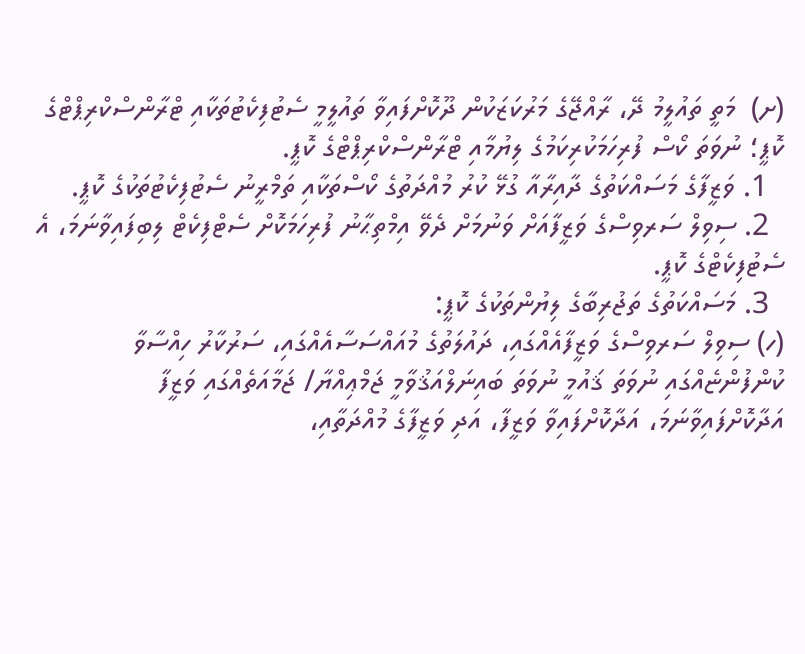(ށ)  މަތީ ތައުލީމު ދޭ، ރާއްޖޭގެ މަރުކަޒަކުން ދޫކޮށްފައިވާ ތައުލީމީ ސެޓުފިކެޓުތަކާއި ޓްރާންސްކްރިޕްޓްގެ ކޮޕީ؛ ނުވަތަ ކޯސް ފުރިހަމަކުރިކަމުގެ ލިޔުމާއި ޓްރާންސްކްރިޕްޓްގެ ކޮޕީ.
  1. ވަޒީފާގެ މަސައްކަތުގެ ދާއިރާއާ ގުޅޭ ކުރު މުއްދަތުގެ ކޯސްތަކާއި ތަމްރީނު ސެޓުފިކެޓުތަކުގެ ކޮޕީ.
  2. ސިވިލް ސަރވިސްގެ ވަޒީފާއަށް ވަނުމަށް ދެވޭ އިމްތިޙާނު ފުރިހަމަކޮށް ސެޓްފިކެޓް ލިބިފައިވާނަމަ، އެ ސެޓުފިކެޓްގެ ކޮޕީ.
  3. މަސައްކަތުގެ ތަޖުރިބާގެ ލިޔުންތަކުގެ ކޮޕީ:
(ހ) ސިވިލް ސަރވިސްގެ ވަޒީފާއެއްގައި، ދައުލަތުގެ މުއައްސަސާއެއްގައި، ސަރުކާރު ހިއްސާވާ ކުންފުންޏެއްގައި ނުވަތަ ޤައުމީ ނުވަތަ ބައިނަލްއަޤުވާމީ ޖަމްޢިއްޔާ/ ޖަމާއަތެއްގައި ވަޒީފާ އަދާކޮށްފައިވާނަމަ، އަދާކޮށްފައިވާ ވަޒީފާ، އަދި ވަޒީފާގެ މުއްދަތާއި،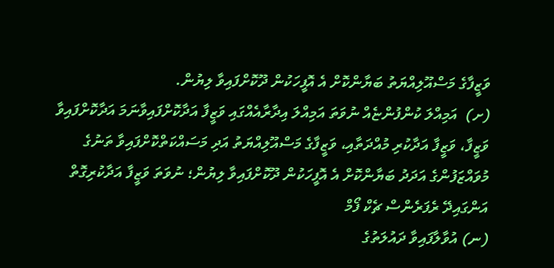ވަޒީފާގެ މަސްއޫލިއްޔަތު ބަޔާންކޮށް އެ އޮފީހަކުން ދޫކޮށްފައިވާ ލިޔުން.
(ށ)  އަމިއްލަ ކުންފުންޏެއް ނުވަތަ އަމިއްލަ އިދާރާއެއްގައި ވަޒީފާ އަދާކޮށްފައިވާނަމަ އަދާކޮށްފައިވާ ވަޒީފާ، ވަޒީފާ އަދާކުރި މުއްދަތާއި، ވަޒީފާގެ މަސްއޫލިއްޔަތު އަދި މަސައްކަތްކޮށްފައިވާ ތަނުގެ މުވައްޒަފުންގެ އަދަދު ބަޔާންކޮށް އެ އޮފީހަކުން ދޫކޮށްފައިވާ ލިޔުން؛ ނުވަތަ ވަޒީފާ އަދާކުރިގޮތް އަންގައިދޭ ރެފަރެންސް ޗެކް ފޯމް
(ނ) އުވާލާފައިވާ ދައުލަތުގެ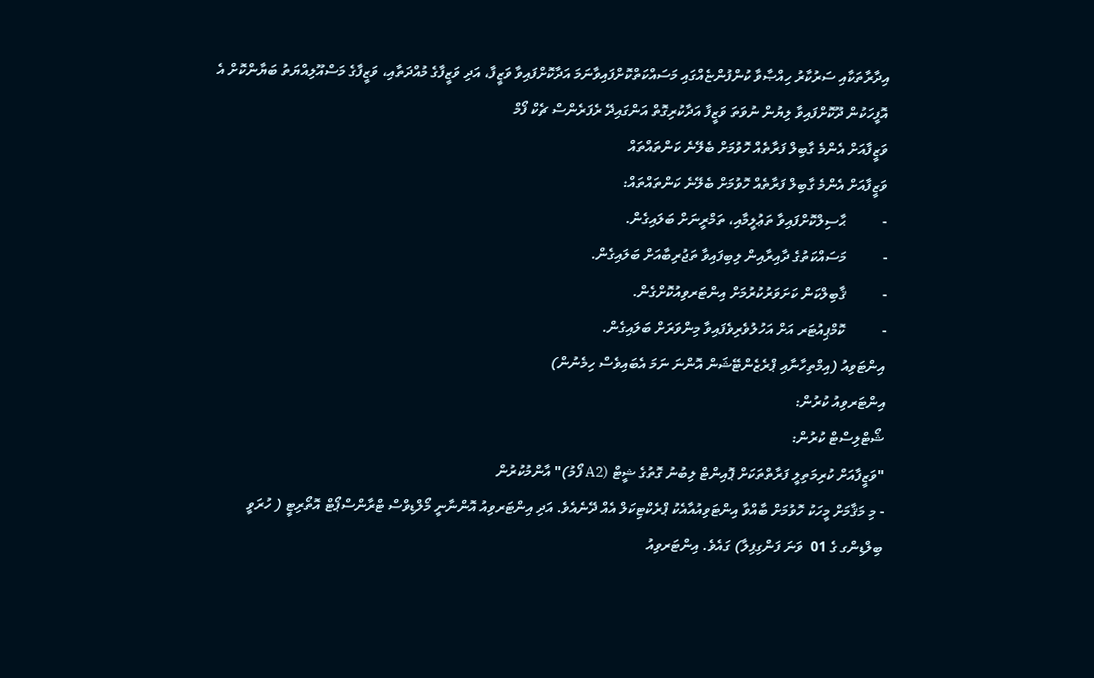އިދާރާތަކާއި ސަރުކާރު ހިއްޞާވާ ކުންފުންޏެއްގައި މަސައްކަތްކޮށްފައިވާނަމަ އަދާކޮށްފައިވާ ވަޒީފާ، އަދި ވަޒީފާގެ މުއްދަތާއި، ވަޒީފާގެ މަސްއޫލިއްޔަތު ބަޔާންކޮށް އެ އޮފީހަކުން ދޫކޮށްފައިވާ ލިޔުން ނުވަތަ ވަޒީފާ އަދާކުރިގޮތް އަންގައިދޭ ރެފަރެންސް ޗެކް ފޯމް
ވަޒީފާއަށް އެންމެ ގާބިލް ފަރާތެއް ހޮވުމަށް ބެލޭނެ ކަންތައްތައް
ވަޒީފާއަށް އެންމެ ގާބިލް ފަރާތެއް ހޮވުމަށް ބެލޭނެ ކަންތައްތައް:
-          ޙާސިލްކޮށްފައިވާ ތަޢުލީމާއި، ތަމްރީނަށް ބަލައިގެން.
-          މަސައްކަތުގެ ދާއިރާއިން ލިބިފައިވާ ތަޖުރިބާއަށް ބަލައިގެން.
-          ޤާބިލްކަން ކަށަވަރުކުރުމަށް އިންޓަރވިއުކޮށްގެން.
-          ކޮމްޕިއުޓަރ އަށް އަހުލުވެރިވެފައިވާ މިންވަރަށް ބަލައިގެން.
އިންޓަވިއު (އިމްތިހާނާއި ޕްރެޒެންޓޭޝަން އޮންނަ ނަމަ އެބައިވެސް ހިމެނުން)
އިންޓަރވިއު ކުރުން:
ޝޯޓްލިސްޓް ކުރުން:
"ވަޒީފާއަށް ކުރިމަތިލީ ފަރާތްތަކަށް ޕޮއިންޓް ލިބުނު ގޮތުގެ ޝީޓް (A2 ފޯމު)" އާންމުކުރުން
- މި މަޤާމަށް މީހަކު ހޮވުމަށް ބާއްވާ އިންޓަވިއުއާއެކު ޕްރެކްޓިކަލް އެއް ދޭނެއެވެ. އަދި އިންޓަރވިއު އޮންނާނީ މޯލްޑިވްސް ޓްރާންސްޕޯޓް އޮތޯރިޓީ ( ހުރަވީ ބިލްޑިންގ ގެ 01  ވަނަ ފަންގިފިލާ) ގައެވެ. އިންޓަރވިއު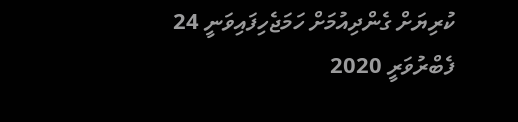ކުރިޔަށް ގެންދިއުމަށް ހަމަޖެހިފައިވަނީ 24 ފެބްރުވަރީ 2020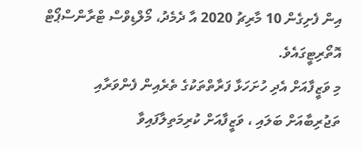އިން ފެށިގެން 10 މާރިޗު 2020 އާ ދެމެދު، މޯލްޑިވްސް ޓްރާންސްޕޯޓް އޮތޯރިޓީގައެވެ.
މި ވަޒީފާއަށް އެދި ހުށަހަޅާ ފަރާތްތަކުގެ ތެރެއިން ފެންވަރާއި ތަޖުރިބާއަށް ބަލައި ، ވަޒީފާއަށް ކުރިމަތިލާފައިވާ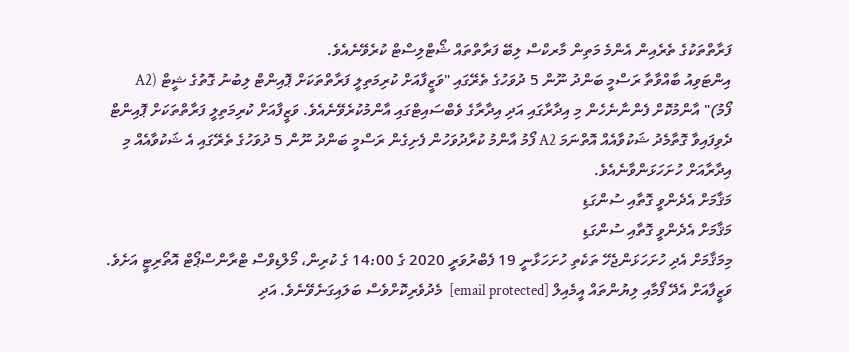ފަރާތްތަކުގެ ތެރެއިން އެންމެ މަތިން މާރކްސް ލިބޭ ފަރާތްތައް ޝޯޓްލިސްޓް ކުރެވޭނެއެވެ.
އިންޓަވިއު ބާއްވާތާ ރަސްމީ ބަންދު ނޫން 5 ދުވަހުގެ ތެރޭގައި "ވަޒީފާއަށް ކުރިމަތިލީ ފަރާތްތަކަށް ޕޮއިންޓް ލިބުނު ގޮތުގެ ޝީޓް (A2 ފޯމު)" އާންމުކޮށް ފެންނާނެހެން މި އިދާރާގައި އަދި އިދާރާގެ ވެބްސައިޓްގައި އާންމުކުރެވޭނެއެވެ. ވަޒީފާއަށް ކުރިމަތިލީ ފަރާތްތަކަށް ޕޮއިންޓް ދެވިފައިވާ ގޮތާމެދު ޝަކުވާއެއް އޮތްނަމަ A2 ފޯމު އާންމު ކުރާދުވަހުން ފެށިގެން ރަސްމީ ބަންދު ނޫން 5 ދުވަހުގެ ތެރޭގައި އެ ޝަކުވާއެއް މި އިދާރާއަށް ހުށަހަޅަންވާނެއެވެ.
މަޤާމަށް އެދެންވީ ގޮތާއި ސުންގަޑި
މަޤާމަށް އެދެންވީ ގޮތާއި ސުންގަޑި
މިމަޤާމަށް އެދި ހުށަހަޅަންޖެހޭ ތަކެތި ހުށަހަޅާނީ 19 ފެބްރުވަރީ 2020 ގެ 14:00 ގެ ކުރިން، މޯލްޑިވްސް ޓްރާންސްޕޯޓް އޮތޯރިޓީ އަށެވެ. ވަޒީފާއަށް އެދޭ ފޯމާއި ލިޔުންތައް އީމެއިލް [email protected]  މެދުވެރިކޮށްވެސް ބަލައިގަނެވޭނެވެ. އަދި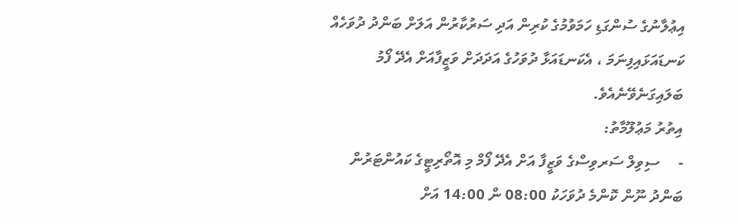އިޢުލާނުގެ ސުންގަޑި ހަމަވުމުގެ ކުރިން އަދި ސަރުކާރުން އަލަށް ބަންދު ދުވަހެއް ކަނޑައަޅައިފިނަމަ ، އެކަނޑައަޅާ ދުވަހުގެ އަދަދަށް ވަޒީފާއަށް އެދޭ ފޯމު ބަލައިގަނެވޭނެއެވެ.
އިތުރު މަޢުލޫމާތު:
-     ސިވިލް ސަރވިސްގެ ވަޒީފާ އަށް އެދޭ ފޯމް މި އޮތޯރިޓީގެ ކައުންޓަރުން ބަންދު ނޫން ކޮންމެ ދުވަހަކު 08:00 ން 14:00 އަށް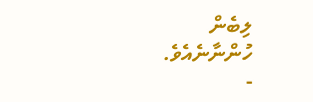ލިބެން ހުންނާނެއެވެ.
-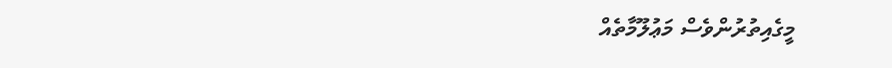މީގެއިތުރުންވެސް މަޢުލޫމާތެއް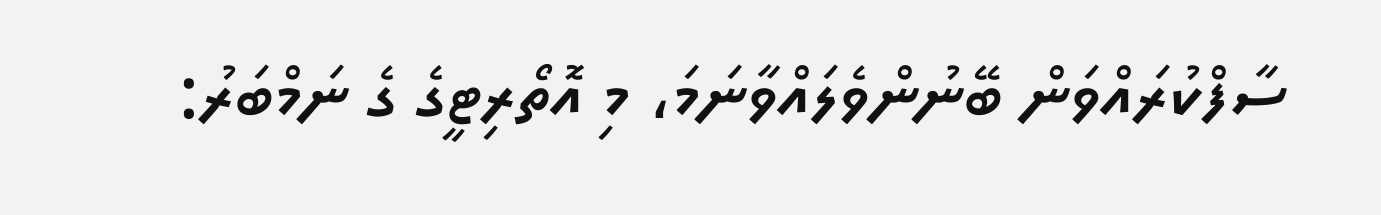ސާފްކުރައްވަން ބޭނުންވެލައްވާނަމަ، މި އޮތޯރިޓީގެ ގެ ނަމްބަރު: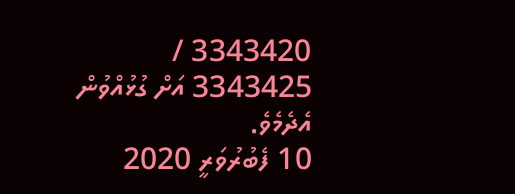3343420 / 3343425 އަށް ގުޅުއްވުން އެދެމެވެ.
10 ފެބުރުވަރީ 2020